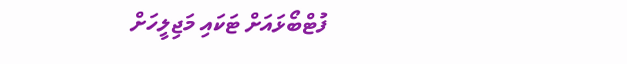ފުޓްބޯޅައަށް ޓަކައި މަޖިލީހަށް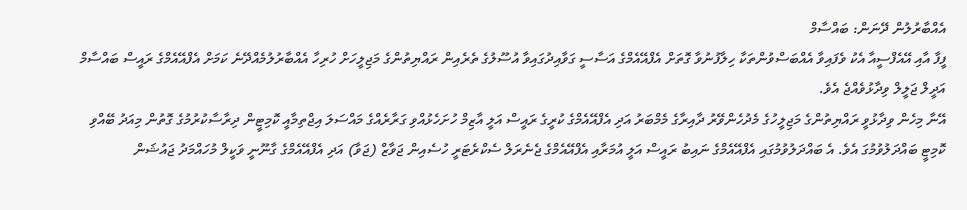އެއްބާރުލުން ދޭނަން: ބައްސާމް
ފީފާ އާއި އޭއެފްސީއާ އެކު ވެފައިވާ އެއްބަސްވުންތަކާ ހިލާފުނުވާ ގޮތަށް އެފްއޭއެމްގެ އަސާސީ ގަވާއިދުގައިވާ އުސޫލުގެ ތެރެއިން ރައްޔިތުންގެ މަޖިލީހަށް ހުރިހާ އެއްބާރުލުމެއްދޭނެ ކަމަށް އެފްއޭއެމްގެ ރައީސް ބައްސާމް އަދީލް ޖަލީލް ވިދާޅުވެއްޖެ އެވެ.
އޭނާ މިހެން ވިދާޅުވީ ރައްޔިތުންގެ މަޖިލީހުގެ މެދުހެންވޭރު ދާއިރާގެ މެމްބަރު އަދި އެފްއޭއެމްގެ ކުރީގެ ރައީސް އަލީ އާޒިމް ހުށަހެޅުއްވި ގަރާރެއްގެ މައްސަލަ އިޖްތިމާއީ ކޮމިޓީން ދިރާސާކުރުމުގެ ގޮތުން މިއަދު ބޭއްވި ކޮމިޓީ ބައްދަލުވުމުގަ އެވެ. އެ ބައްދަލުވުމުގައި އެފްއޭއެމްގެ ނައިބު ރައީސް އަލީ އުމަރާއި އެފްއޭއެމްގެ ޖެނެރަލް ސެކްރެޓަރީ ހުސެއިން ޖަވާޒް (ޖަވާ) އަދި އެފްއޭއެމްގެ ގާނޫނީ ވަކީލް މުހައްމަދު ޖައުޝަން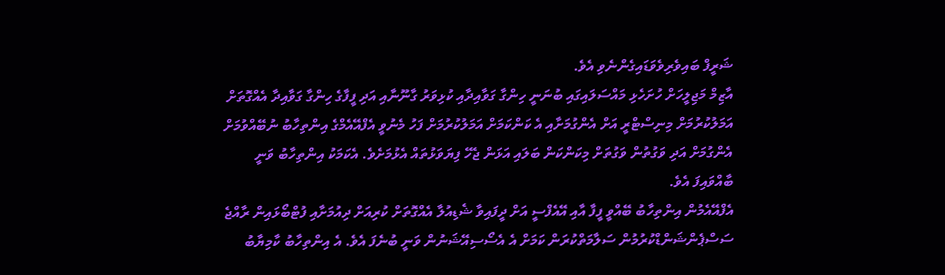ޝަރީފް ބައިވެރިވެވަޑައިގެންނެވި އެވެ.
އާޒިމް މަޖިލީހަށް ހުށަހެޅި މައްސަލައިގައި ބުނަނީ ހިންގާ ގަވާއިދާއި ކުޅިވަރު ގާނޫނާއި އަދި ފީފާގެ ހިންގާ ގަވާއިދާ އެއްގޮތަށް އަމަލުކުރުމަށް މިނިސްޓްރީ އަށް އެންގުމަށާއި އެ ކަންކަމަށް އަމަލުކުރުމަށް ފަހު މެނުވީ އެފްއޭއެމްގެ އިންތިހާބު ނުބޭއްވުމަށް އެންގުމަށް އަދި ވަގުތުން ވަގުތަށް މިކަންކަން ބަލައި އަޅަން ޖެހޭ ފިޔަވަޅުތައް އެޅުމަށެވެ. އެކަމަކު އިންތިހާބު ވަނީ ބާއްވައިފަ އެވެ.
އެފްއޭއެމުން އިންތިހާބު ބޭއްވީ ފީފާ އާއި އޭއެފްސީ އަށް ދީފައިވާ ޝެޑިއުލާ އެއްގޮތަށް ކުރިއަށް ދިއުމަށާއި ފުޓްބޯޅައިން ރާއްޖެ ސަސްޕެންޝަންޑްކުރުމުން ސަލާމަތްކުރަން ކަމަށް އެ އެސޯސިއޭޝަނުން ވަނީ ބުނެފަ އެވެ. އެ އިންތިހާބު ކާމިޔާބު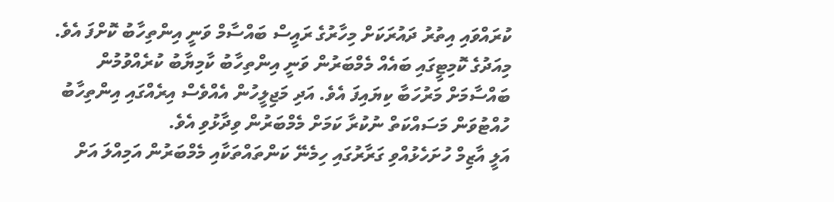ކުރައްވައި އިތުރު ދައުރަކަށް މިހާރުގެ ރައީސް ބައްސާމް ވަނީ އިންތިހާބު ކޮށްފަ އެވެ. މިއަދުގެ ކޮމިޓީގައި ބައެއް މެމްބަރުން ވަނީ އިންތިހާބު ކާމިޔާބު ކުރެއްވުމުން ބައްސާމަށް މަރުހަބާ ކިޔައިފަ އެވެ. އަދި މަޖިލީހުން އެއްވެސް އިރެއްގައި އިންތިހާބު ހުއްޓުވަން މަސައްކަތް ނުކުރާ ކަމަށް މެމްބަރުން ވިދާޅުވި އެވެ.
އަލީ އާޒިމް ހުށަހެޅުއްވި ގަރާރުގައި ހިމެނޭ ކަންތައްތަކާއި މެމްބަރުން އަމިއްލަ އަށް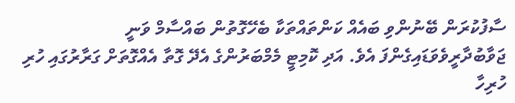ސާފުކުރަން ބޭނުންވި ބައެއް ކަންތައްތަކާ ބެހޭގޮތުން ބައްސާމް ވަނީ ޖަވާބުދާރީވެވަޑައިގެންފަ އެވެ. އަދި ކޮމިޓީ މެމްބަރުންގެ އެދޭ ގޮތާ އެއްގޮތަށް ގަރާރުގައި ހުރި ހުރިހާ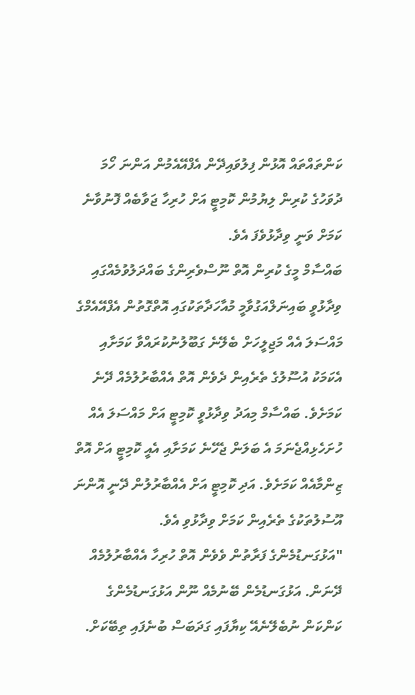ކަންތައްތައް އޮޅުން ފިލުވައިދޭން އެފްއޭއެމުން އަންނަ ހޯމަ ދުވަހުގެ ކުރިން ލިޔުމުން ކޮމިޓީ އަށް ހުރިހާ ޖަވާބެއް ފޮނުވާނެ ކަމަށް ވަނީ ވިދާޅުވެފަ އެވެ.
ބައްސާމް މީގެ ކުރިން އޮތް ނޫސްވެރިންގެ ބައްދަލުވުމެއްގައި ވިދާޅުވީ ބައިނަލްއަގުވާމީ މުއާހަދާތަކުގައި އޮތްގޮތުން އެފްއޭއެމްގެ މައްސަލަ އެއް މަޖިލީހަށް ބެލޭނެ ގަބޫލުނުކުރައްވާ ކަމަށާއި އެކަމަކު އުސޫލުގެ ތެރެއިން ދެވެން އޮތް އެއްބާރުލުމެއް ދޭނެ ކަމަށެވެ. ބައްސާމް މިއަދު ވިދާޅުވީ ކޮމިޓީ އަށް މައްސަލަ އެއް ހުށަހެޅިއްޖެނަމަ އެ ބަލަން ޖެހޭނެ ކަމަށާއި އެއީ ކޮމިޓީ އަށް އޮތް ޒިންމާއެއް ކަމަށެވެ. އަދި ކޮމިޓީ އަށް އެއްބާރުލުން ދޭނީ އޮންނަ އޫސުލުތަކުގެ ތެރެއިން ކަމަށް ވިދާޅުވި އެވެ.
"އަޅުގަނޑުމެންގެ ފަރާތުން ވެވެން އޮތް ހުރިހާ އެއްބާރުލުމެއް ދޭނަން. އަޅުގަނޑުމެން ބޭނުމެއް ނޫން އަޅުގަނޑުމެންގެ ކަންކަން ނުބެލޭނެއޭ ކިޔާފައި ގަދަބަސް ބުނެފައި ތިބޭކަށް.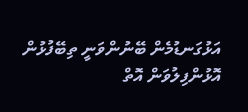އަޅުގަނޑުމެން ބޭނުންވަނީ ތިބޭފުޅުން އޮޅުންފިލުވަން އޮތް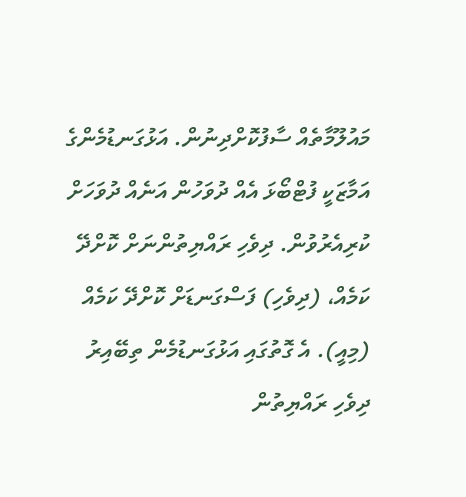މައުލޫމާތެއް ސާފުކޮށްދިނުން. އަޅުގަނޑުމެންގެ އަމާޒަކީ ފުޓްބޯޅަ އެއް ދުވަހުން އަނެއް ދުވަހަށް ކުރިއެރުވުން. ދިވެހި ރައްޔިތުންނަށް ކޮށްދޭ ކަމެއް، (ދިވެހި) ފަސްގަނޑަށް ކޮށްދޭ ކަމެއް (މިއީ). އެ ގޮތުގައި އަޅުގަނޑުމެން ތިބޭއިރު ދިވެހި ރައްޔިތުން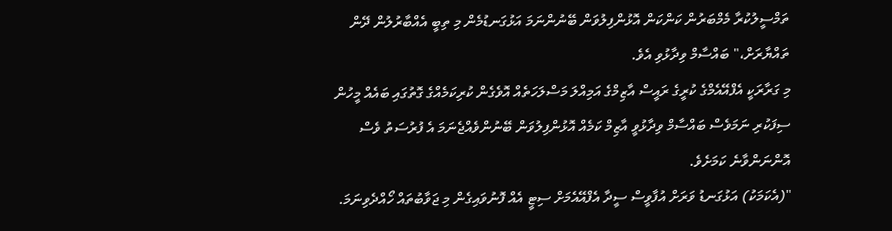ތަމްސީލުކުރާ މެމްބަރުން ކަންކަން އޮޅުންފިލުވަން ބޭނުންނަމަ އަޅުގަނޑުމެން މި ތިބީ އެއްބާރުލުން ދޭން ތައްޔާރަށް،" ބައްސާމް ވިދާޅުވި އެވެ.
މި ގަރާރަކީ އެފްއޭއެމްގެ ކުރީގެ ރައީސް އާޒިމްގެ އަމިއްލަ މަސްލަހަތެއް އޮވެގެން ކުރިކަމެއްގެ ގޮތުގައި ބައެއް މީހުން ސިފަކުރި ނަމަވެސް ބައްސާމް ވިދާޅުވީ އާޒިމް ކަމެއް އޮޅުންފިލުވަން ބޭނުންވެއްޖެނަމަ އެ ފުރުސަތު ވެސް އޮންނަންވާނެ ކަމަށެވެ.
"(އެކަމަކު) އަޅުގަނޑު ވަރަށް އުފާވީސް ސީދާ އެފްއޭއެމަށް ސިޓީ އެއް ފޮނުވައިގެން މި ޖަވާބުތައް ހޯއްދެވިނަމަ.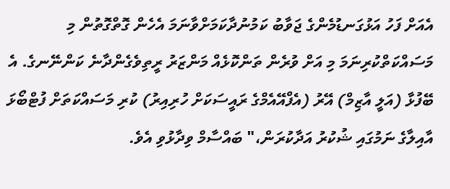އެއަށް ފަހު އަޅުގަނޑުމެންގެ ޖަވާބު ކަމުނުދާކަމަށްވާނަމަ އެހެން ގޮތްގޮތުން މި މަސައްކަތްކުރިނަމަ މި އަށް ވުރެން ތަންކޮޅެއް މަންޒަރު ރީތިވެގެންދާނެ ކަންނޭނގެ. އެ ބޭފުޅާ (އަލީ އާޒިމް) އޭރު (އެފްއޭއެމްގެ ރައީސަކަށް ހުރިއިރު) ކުރި މަސައްކަތަށް ފުޓްބޯޅަ އާއިލާގެ ނަމުގައި ޝުކުރު އަދާކުރަން،" ބައްސާމް ވިދާޅުވި އެވެ.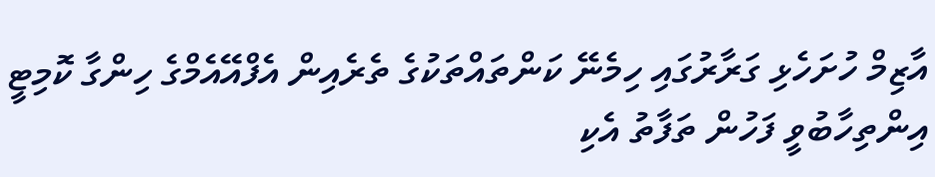އާޒިމް ހުށަހެޅި ގަރާރުގައި ހިމެނޭ ކަންތައްތަކުގެ ތެރެއިން އެފްއޭއެމްގެ ހިންގާ ކޮމިޓީ އިންތިހާބުވީ ފަހުން ތަފާތު އެކި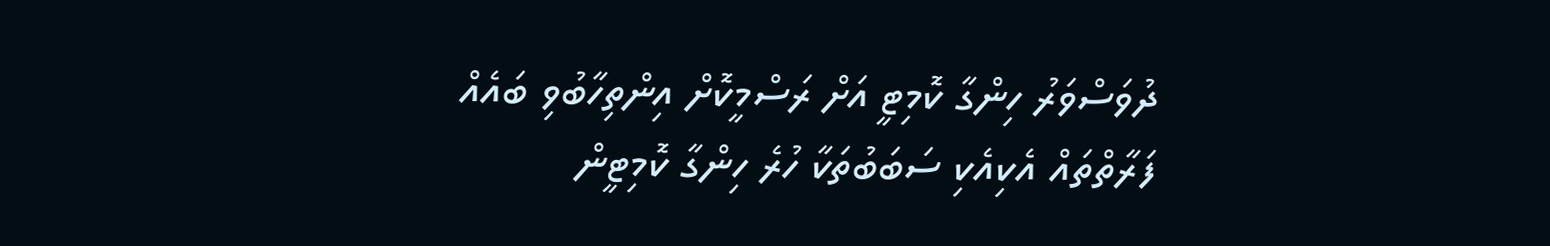ދުވަސްވަރު ހިންގާ ކޮމިޓީ އަށް ރަސްމީކޮށް އިންތިހާބުވި ބައެއް ފަރާތްތައް އެކިއެކި ސަބަބުތަކާ ހުރެ ހިންގާ ކޮމިޓީން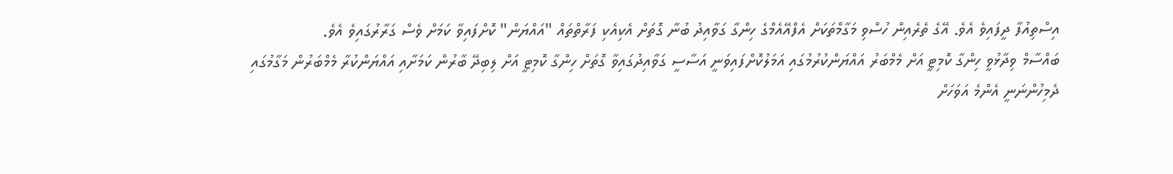އިސްތިއުފާ ދީފައިވެ އެވެ. އޭގެ ތެރެއިން ހުސްވި މަގާމްތަކަށް އެފްއޭއެމްގެ ހިންގާ ގަވާއިދު ބުނާ ގޮތަށް އެކިއެކި ފަރާތްތައް "އައްޔަން" ކޮށްފައިވާ ކަމަށް ވެސް ގަރާރުގައިވެ އެވެ.
ބައްސާމް ވިދާޅުވީ ހިންގާ ކޮމިޓީ އަށް މެމްބަރު އައްޔަންކުރުމުގައި އަމަލުކޮށްފައިވަނީ އަސާސީ ގަވާއިދުގައިވާ ގޮތަށް ހިންގާ ކޮމިޓީ އަށް ލިބިދޭ ބާރުން ކަމަށާއި އައްޔަންކުރާ މެމްބަރުން މަގާމުގައި ދެމިހުންނަނީ އެންމެ އަވަހަށް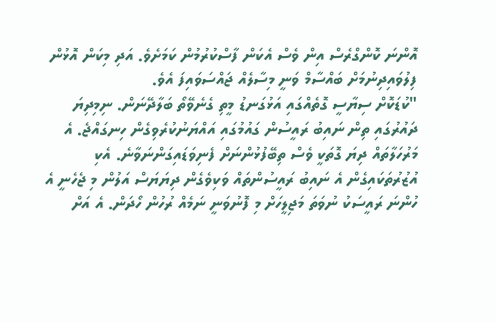އޮންނަ ކޮންގްރެސް އިން ވެސް އެކަން ފާސްކުރުމުން ކަމަށެވެ. އަދި މިކަން އޮޅުން ފިލުވައިދިނުމަށް ބައްސާމް ވަނީ މިސާލެއް ޖައްސަވައިފަ އެވެ.
"ކުޑަކޮށް ސިޔާސީ ގޮތެއްގައި އަޅުގަނޑު މީތި ގެނެވޭތޯ ބަލާދޭނަން. ނިމިދިޔަ ދައުރުގައި ތިން ނައިބު ރައީސުން ގައުމުގައި އައްޔަނުކުރެވިގެން ހިނގައްޖެ. އެ މަރުހަލާތައް ދިޔަ ގޮތަކީ ވެސް ތިބޭފުޅުންނަށް ފެނިވަޑައިގަންނަވާނެ. އެކި އުޒުރުތަކައިގެން އެ ނައިބު ރައީސުންތައް ވަކިވެގެން ދިޔަޔަސް އަލުން މި ޖެހެނީ އެ ހުންނަ ރައީސަކު ނުވަތަ މަޖިލީހަށް މި ފޮނުވަނީ ނަމެއް ރުހުން ހޯދަން. އެ އަށް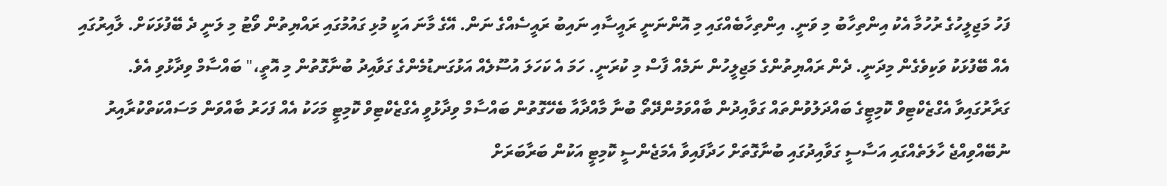ފަހު މަޖިލީހުގެ ރުހުމާ އެކު އިންތިހާބު މި ވަނީ. އިންތިހާބެއްގައި މި އޮންނަނީ ރައީސާއި ނައިބު ރައީސެއްގެ ނަން. އޭގެ މާނަ އަކީ މުޅި ގައުމުގައި ރައްޔިތުން ވޯޓު މި ލަނީ ދެ ބޭފުޅަކަށް. ލާއިރުގައި އެއް ބޭފުޅަކު ވަކިވެގެން މިދަނީ. ދެން ރައްޔިތުންގެ މަޖިލީހުން ނަމެއް ފާސް މި ކުރަނީ. ހަމަ އެ ކަހަލަ އުސޫލެއް އަޅުގަނޑުމެންގެ ގަވާއިދު ބުނާގޮތުން މި އޮތީ،" ބައްސާމް ވިދާޅުވި އެވެ.
ގަރާރުގައިވާ އެގްޒެކްޓިވް ކޮމިޓީގެ ބައްދަލުވުންތައް ގަވާއިދުން ބާއްވަމުންދޭތޯ ބުނާ މާއްދާއާ ބެހޭގޮތުން ބައްސާމް ވިދާޅުވީ އެގްޒެކްޓިވް ކޮމިޓީ މަހަކު އެއް ފަހަރު ބާއްވަން މަސައްކަތްކުރާއިރު ނުބޭއްވިއްޖެ ހާލަތެއްގައި އަސާސީ ގަވާއިދުގައި ބުނާގޮތަށް ހަދާފައިވާ އެމަޖެންސީ ކޮމިޓީ އަކުން ބަރާބަރަށް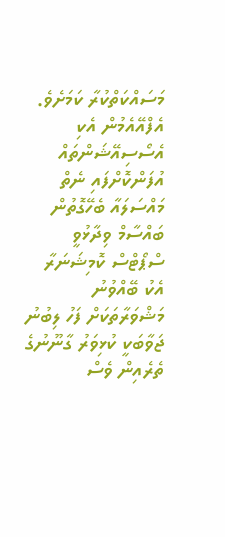މަސައްކަތްކުރާ ކަމަށެވެ.
އެފްއޭއެމުން އެކި އެސޯސިއޭޝަންތައް އުފަންކޮށްފައި ނެތް މައްސަލައާ ބެހޭގޮތުން ބައްސާމް ވިދާޅުވީ ސްޕޯޓްސް ކޮމިޝަނަރާ އެކު ބޭއްވުނު މަޝްވަރާތަކަށް ފަހު ލިބުނު ޖަވާބަކީ ކުޅިވަރު ގާނޫނުގެ ތެރެއިން ވެސް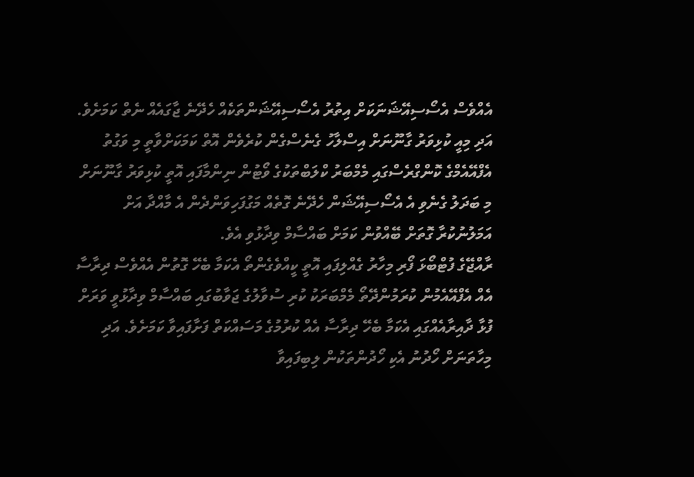އެއްވެސް އެސޯސިއޭޝަނަކަށް އިތުރު އެސޯސިއޭޝަންތަކެއް ހެދޭނެ ޖާގައެއް ނެތް ކަމަށެވެ. އަދި މިއީ ކުޅިވަރު ގާނޫނަށް އިސްލާހު ގެނެސްގެން ކުރެވެން އޮތް ކަމަކަށްވާތީ މި ވަގުތު އެފްއޭއެމްގެ ކޮންގްރެސްގައި މެމްބަރު ކްލަބްތަކުގެ ވޯޓުން ނިންމާފައި އޮތީ ކުޅިވަރު ގާނޫނަށް މި ބަދަލު ގެނެވި އެ އެސޯސިއޭޝަން ހެދޭނެ ގޮތެއް މަގުފަހިވަންދެން އެ މާއްދާ އަށް އަމަލުނުކުރާ ގޮތަށް ބޭއްވުން ކަމަށް ބައްސާމް ވިދާޅުވި އެވެ.
ރާއްޖޭގެ ފުޓްބޯޅަ ފޯރި މިހާރު ގެއްލިފައި އޮތީ ކީއްވެގެންތޯ އެކަމާ ބެހޭ ގޮތުން އެއްވެސް ދިރާސާ އެއް އެފްއޭއެމުން ކުރަމުންދޭތޯ މެމްބަރަކު ކުރި ސުވާލުގެ ޖަވާބުގައި ބައްސާމް ވިދާޅުވީ ވަރަށް ފުޅާ ދާއިރާއެއްގައި އެކަމާ ބެހޭ ދިރާސާ އެއް ކުރުމުގެ މަސައްކަތް ފަށާފައިވާ ކަމަށެވެ. އަދި މިހާތަނަށް ހޯދުނު އެކި ހޯދުންތަކުން ލިބިފައިވާ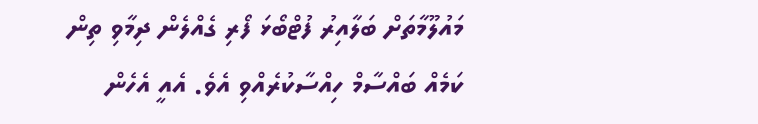މައުލޫމާތަށް ބަލާއިރު ފުޓްބޯޅަ ފޯރި ގެއްލެން ދިމާވި ތިން ކަމެއް ބައްސާމް ހިއްސާކުރެއްވި އެވެ. އެއީ އެހެން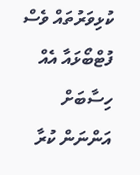ކުޅިވަރުތައް ވެސް ފުޓްބޯޅައާ އެއް ހިސާބަށް އަންނަން ކުރާ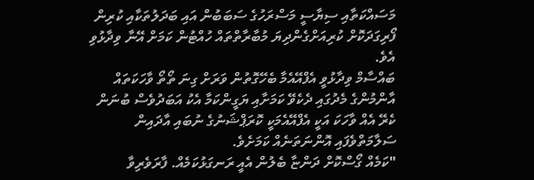މަސައްކަތާއި ސިޔާސީ މަސްރަހުގެ ސަބަބުން އައި ބަދަލުތަކާއި ކުރިން ފޯރިގަދަކޮށް ކުރިއަށްގެންދިޔަ މުބާރާތްތައް ހުއްޓުން ކަމަށް އޭނާ ވިދާޅުވި އެވެ.
ބައްސާމް ވިދާޅުވީ އެފްއޭއެމާ ބެހޭގޮތުން ވަރަށް ގިނަ ތޯތޯ ވާހަކަތައް އާންމުންގެ މެދުގައި ދެކެވޭ ކަމަށާއި ޔަގީންކަމާ އެކު އަބަދުވެސް ބުނަން ކެރޭ އެއް ވާހަކަ އަކީ އެފްއޭއެމަކީ ކޮރަޕްޝަނުގެ ނުބައި އާދައިން ސަލާމަތްވެފައި އޮންނަތަނެއް ކަމަށެވެ.
"ކަމެއް ގޯސްކޮށް ދަންޏާ ބެލުން އެއީ ރަނގަޅުކަމެއް. ފާރަވެރިވާ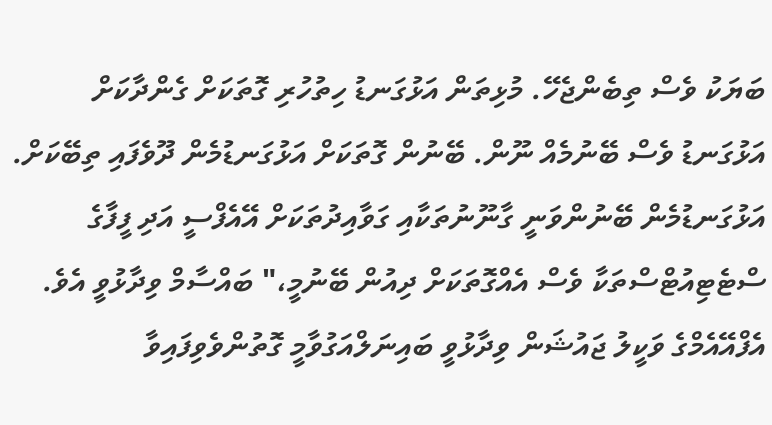ބަޔަކު ވެސް ތިބެންޖެހޭ. މުޅިތަން އަޅުގަނޑު ހިތުހުރި ގޮތަކަށް ގެންދާކަށް އަޅުގަނޑު ވެސް ބޭނުމެއް ނޫން. ބޭނުން ގޮތަކަށް އަޅުގަނޑުމެން ދޫވެފައި ތިބޭކަށް. އަޅުގަނޑުމެން ބޭނުންވަނީ ގާނޫނުތަކާއި ގަވާއިދުތަކަށް އޭއެފްސީ އަދި ފީފާގެ ސްޓެޓިއުޓްސްތަކާ ވެސް އެއްގޮތަކަށް ދިއުން ބޭނުމީ،" ބައްސާމް ވިދާޅުވީ އެވެ.
އެފްއޭއެމްގެ ވަކީލު ޖައުޝަން ވިދާޅުވީ ބައިނަލްއަގުވާމީ ގޮތުންވެވިފައިވާ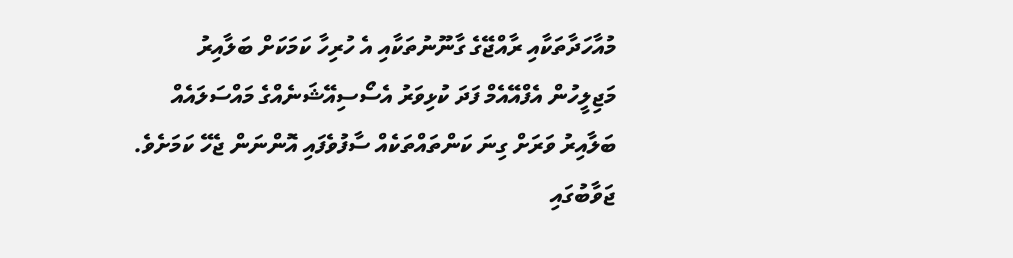މުއާހަދާތަކާއި ރާއްޖޭގެ ގާނޫނުތަކާއި އެ ހުރިހާ ކަމަކަށް ބަލާއިރު މަޖިލީހުން އެފްއޭއެމް ފަދަ ކުޅިވަރު އެސޯސިއޭޝަނެއްގެ މައްސަލައެއް ބަލާއިރު ވަރަށް ގިނަ ކަންތައްތަކެއް ސާފުވެފައި އޮންނަން ޖެހޭ ކަމަށެވެ. ޖަވާބުގައި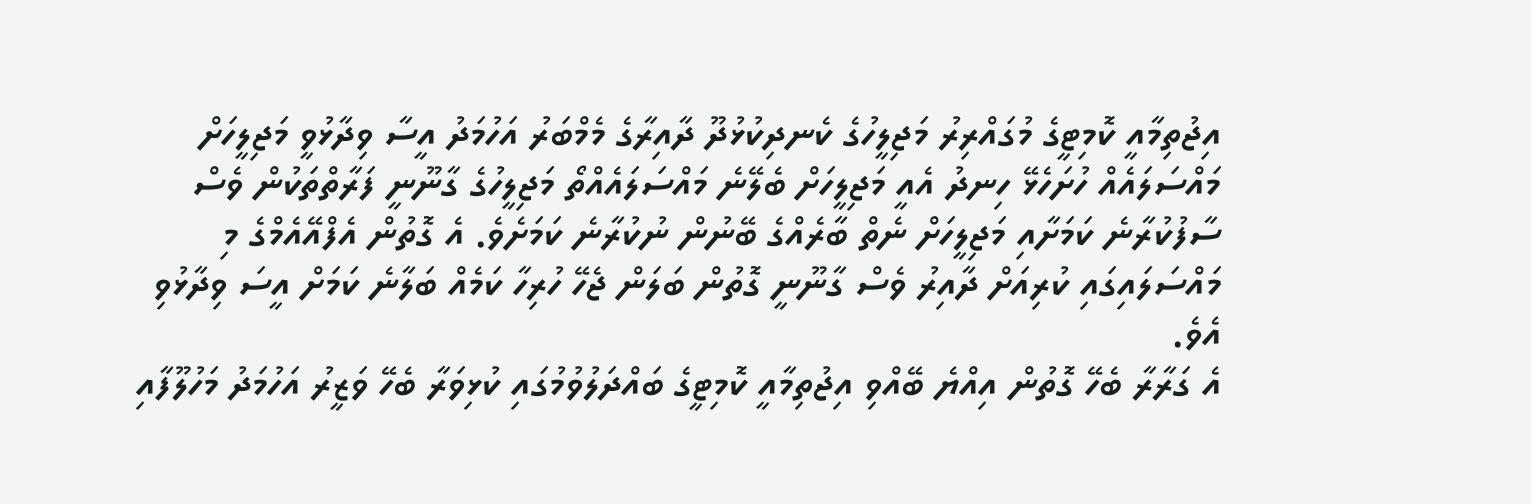އިޖުތިމާއީ ކޮމިޓީގެ މުގައްރިރު މަޖިލީހުގެ ކެނދިކުޅުދޫ ދާއިރާގެ މެމްބަރު އަހުމަދު އީސާ ވިދާޅުވީ މަޖިލީހަށް މައްސަލައެއް ހުށަހެޅޭ ހިނދު އެއީ މަޖިލީހަށް ބެލޭނެ މައްސަލައެއްތޯ މަޖިލީހުގެ ގާނޫނީ ފަރާތްތަކުން ވެސް ސާފުކުރާނެ ކަމަށާއި މަޖިލީހަށް ނެތް ބާރެއްގެ ބޭނުން ނުކުރާނެ ކަމަށެވެ. އެ ގޮތުން އެފްއޭއެމްގެ މި މައްސަލައިގައި ކުރިއަށް ދާއިރު ވެސް ގާނޫނީ ގޮތުން ބަލަން ޖެހޭ ހުރިހާ ކަމެއް ބަލާނެ ކަމަށް އީސަ ވިދާޅުވި އެވެ.
އެ ގަރާރާ ބެހޭ ގޮތުން އިއްޔެ ބޭއްވި އިޖުތިމާއީ ކޮމިޓީގެ ބައްދަލުވުމުގައި ކުޅިވަރާ ބެހޭ ވަޒީރު އަހުމަދު މަހުލޫފާއި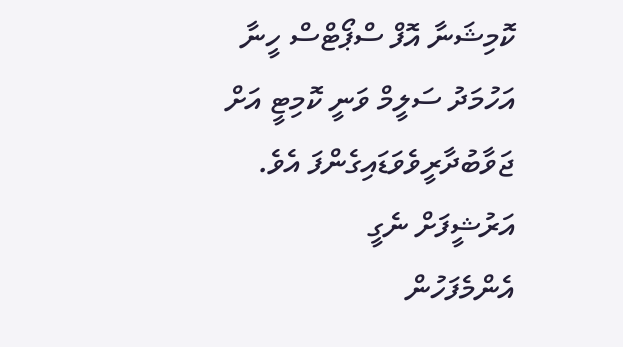ކޮމިޝަނާ އޮފް ސްޕޯޓްސް ހީނާ އަހުމަދު ސަލީމް ވަނީ ކޮމިޓީ އަށް ޖަވާބުދާރީވެވަޑައިގެންފަ އެވެ.
އަރުޝީފަށް ނެގީ
އެންމެފަހުން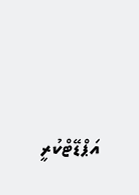އަޕްޑޭޓްކުރީ